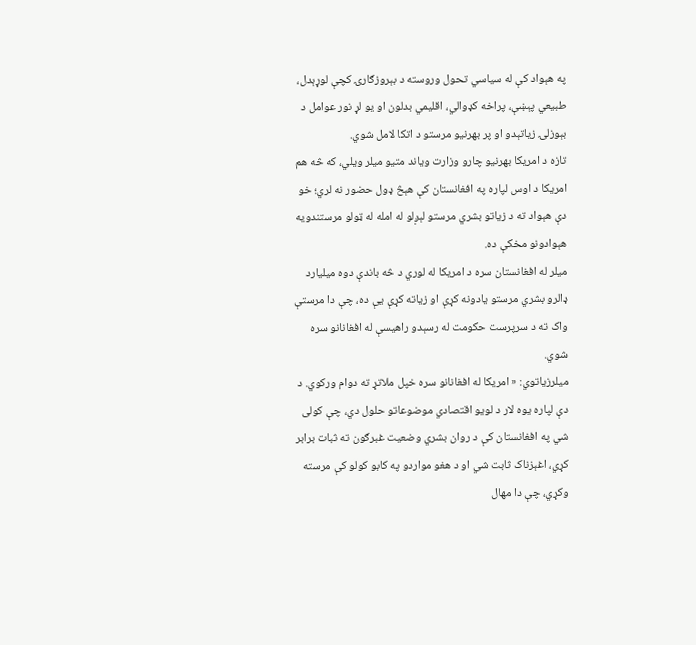په هېواد کې له سیاسي تحول وروسته د بېروزګارۍ کچې لوړېدل، طبيعي پېښې، پراخه کډوالي، اقلیمي بدلون او يو لړ نور عوامل د بېوزلۍ زياتېدو او پر بهرنيو مرستو د اتکا لامل شوي.
تازه د امريکا بهرنيو چارو وزارت ویاند متیو میلر ويلي، که څه هم امريکا د اوس لپاره په افغانستان کې هېڅ ډول حضور نه لري؛ خو دې هېواد ته د زياتو بشري مرستو لېږلو له امله له ټولو مرستندويه هېوادونو مخکې ده.
میلر له افغانستان سره د امریکا له لوري د څه باندې دوه میلیارد ډالرو بشري مرستو یادونه کړې او زياته کړې يې ده، چې دا مرستې واک ته د سرپرست حکومت له رسېدو راهيسې له افغانانو سره شوي.
میلرزیاتوي: « امریکا له افغانانو سره خپل ملاتړ ته دوام ورکوي. د دې لپاره یوه لار د لویو اقتصادي موضوعاتو حلول دي، چې کولی شي په افغانستان کې د روان بشري وضعیت غبرګون ته ثبات برابر کړي، اغېزناک ثابت شي او د هغو مواردو په کابو کولو کې مرسته وکړي، چې دا مهال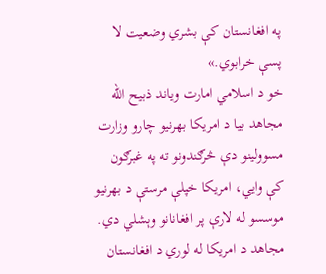په افغانستان کې بشري وضعیت لا پسې خرابوي.»
خو د اسلامي امارت ویاند ذبیح الله مجاهد بيا د امريکا بهرنيو چارو وزارت مسوولینو دې څرګندونو ته په غبرګون کې وایي، امریکا خپلې مرستې د بهرنيو موسسو له لارې پر افغانانو وېشلي دي.
مجاهد د امريکا له لوري د افغانستان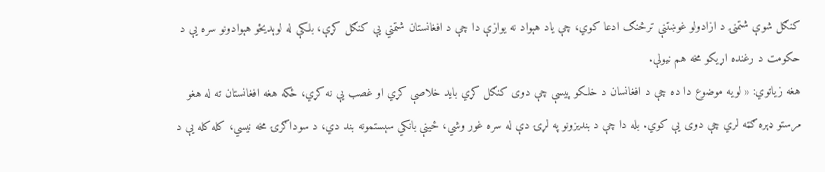کنګل شوې شتمنۍ د ازادولو غوښتنې ترڅنګ ادعا کوي، چې ياد هېواد نه یوازې دا چې د افغانستان شتمني یې کنګل کړې، بلکې له لوېديځو هېوادونو سره يې د حکومت د رغنده اړيکو مخه هم نيولې.
هغه زیاتوي: « لویه موضوع دا ده چې د افغانسان د خلکو پیسې چې دوی کنګل کړي باید خلاصې کړي او غصب یې نه کړي، ځکه هغه افغانستان ته له هغو مرستو ډېره ګټه لري چې دوی یې کوي. بله دا چې د بندیزونو په لړۍ دې له سره غور وشي، ځینې بانکي سېستمونه بند دي، د سوداګرۍ مخه نیسي، کله کله یې د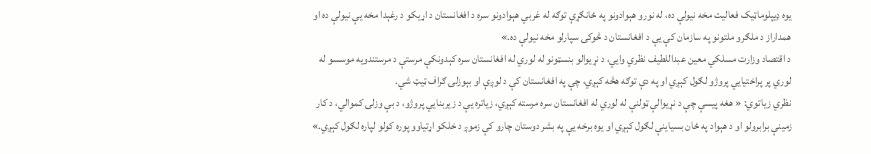یوه ډیپلوماټيک فعالیت مخه نیولې ده، له نورو هېوادونو په ځانګړې توګه له غربي هېوادونو سره د افغانستان د اړیکو د رغېدا مخه یې نیولې ده او همداراز د ملګرو ملتونو په سازمان کې یې د افغانستان د څوکۍ سپارلو مخه نیولې ده.»
د اقتصاد وزارت مسلکي معین عبداللطیف نظري وايي، د نړيوالو بنسټونو له لوري له افغانستان سره کېدونکې مرستې د مرستندويه موسسو له لوري پر پراختيايي پروژو لګول کېږي او په دې توګه هڅه کېږي، چې په افغانستان کې د لوږې او بېوزلۍ ګراف ټيټ شي.
نظري زیاتوي: « هغه پیسې چې د نړیوالې ټولنې له لوري له افغانستان سره مرسته کېږي، زیاتره یې د زیربنايي پروژو، د بې وزلۍ کموالي، د کار زمینې برابرولو او د هېواد په ځان بسیاینې لګول کېږي او یوه برخه یې په بشر دوستان چارو کې زموږ د خلکو اړتیاوو پوره کولو لپاره لګول کېږي.»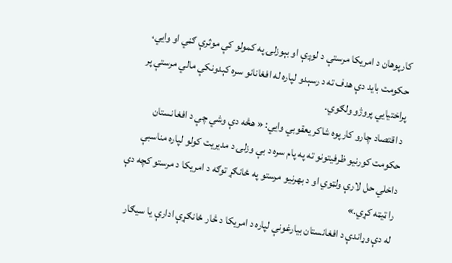کارپوهان د امریکا مرستې د لوږې او بېوزلۍ په کمولو کې موثرې ګڼي او وایي، حکومت باید دې هدف ته د رسېدو لپاره له افغانانو سره کېدونکې مالي مرستې پر پراختيايي پروژو ولګوي.
د اقتصاد چارو کارپوه شاکر یعقوبي وايي: « هڅه دې وشي چې د افغانستان حکومت کورنیو ظرفیتونو ته په پام سره د بې وزلۍ د مدیریت کولو لپاره مناسبې داخلي حل لارې ولټوي او د بهرنیو مرستو په ځانګړ توګه د امریکا د مرستو کچه دې را ټيټه کړي.»
له دې وړاندې د افغانستان بیارغونې لپاره د امریکا د څار ځانګړې ادارې يا سيګار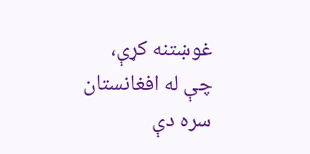غوښتنه کړې، چې له افغانستان سره دې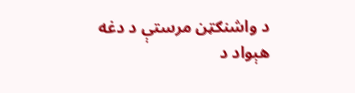د واشنګټن مرستې د دغه هېواد د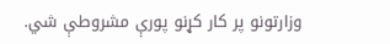وزارتونو پر کار کړنو پورې مشروطې شي.